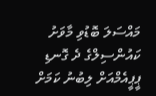މައްސަލަ ބޮޑުވި މާވަށު ކައުންސިލްގެ ދެ ގޮނޑި ޕީޕީއެމްއަށް ލިބުނު ކަމަށް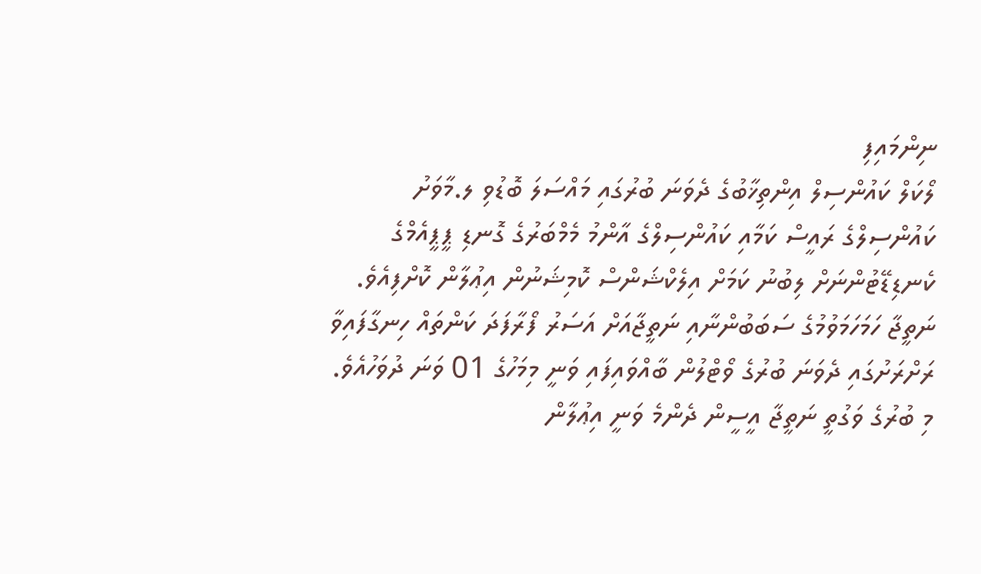ނިންމައިފި
ލޯކަލް ކައުންސިލް އިންތިޚާބުގެ ދެވަނަ ބުރުގައި މައްސަލަ ބޮޑުވި ލ.މާވަށު ކައުންސިލްގެ ރައީސް ކަމާއި ކައުންސިލްގެ އާންމު މެމްބަރުގެ ގޮނޑި ޕީޕީއެމްގެ ކެނޑިޑޭޓުންނަށް ލިބުނު ކަމަށް އިލެކްޝަންސް ކޮމިޝަނުން އިޢުލާން ކޮށްފިއެވެ.
ނަތީޖާ ހަމަހަމަވުމުގެ ސަބަބުންނާއި ނަތީޖާއަށް އަސަރު ފޯރާފަދަ ކަންތައް ހިނގާފައިވާ ރަށްރަށުގައި ދެވަނަ ބުރުގެ ވޯޓްލުން ބާއްވައިފައި ވަނީ މިމަހުގެ 01 ވަނަ ދުވަހުއެވެ. މި ބުރުގެ ވަގުތީ ނަތީޖާ އީސީން ދެންމެ ވަނީ އިޢުލާން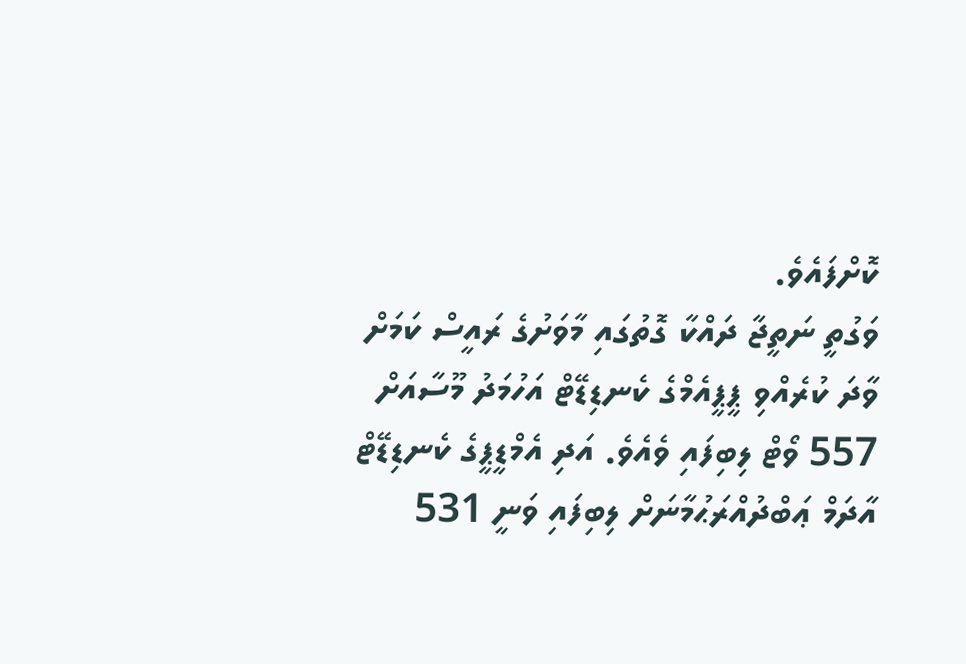ކޮށްފައެވެ.
ވަގުތީ ނަތީޖާ ދައްކާ ގޮތުގައި މާވަށުގެ ރައީސް ކަމަށް ވާދަ ކުރެއްވި ޕީޕީއެމްގެ ކެނޑިޑޭޓް އަހުމަދު މޫސާއަށް 557 ވޯޓް ލިބިފައި ވެއެވެ. އަދި އެމްޑީޕީގެ ކެނޑިޑޭޓް އާދަމް ޢަބްދުއްރަޙުމާނަށް ލިބިފައި ވަނީ 531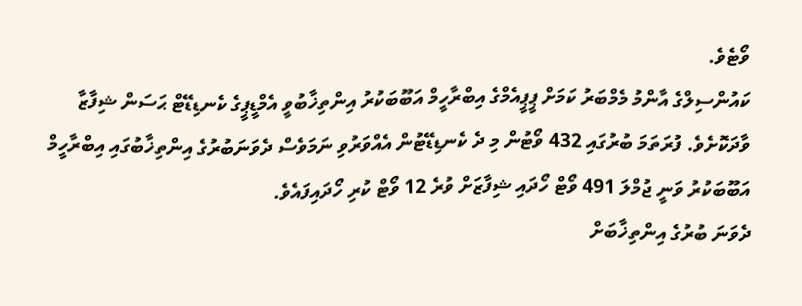ވޯޓެވެ.
ކައުންސިލްގެ އާންމު މެމްބަރު ކަމަށް ޕީޕީއެމްގެ އިބްރާހީމް އަބޫބަކުރު އިންތިޚާބުވީ އެމްޑީޕީގެ ކެނޑިޑޭޓް ޙަސަން ޝިފާޒާ ވާދަކޮށެވެ. ފުރަތަމަ ބުރުގައި 432 ވޯޓުން މި ދެ ކެނޑިޑޭޓުން އެއްވަރުވި ނަމަވެސް ދެވަނަބުރުގެ އިންތިޚާބުގައި އިބްރާހީމް އަބޫބަކުރު ވަނީ ޖުމްލަ 491 ވޯޓް ހޯދައި ޝިފާޒަށް ވުރެ 12 ވޯޓް ކުރި ހޯދައިފައެވެ.
ދެވަނަ ބުރުގެ އިންތިޚާބަށް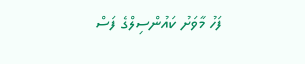ފަހު މާވަށު ކައުންސިލްގެ ފަސް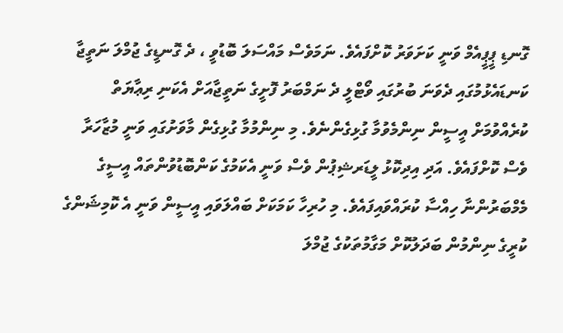ގޮނޑި ޕީޕީއެމް ވަނީ ކަށަވަރު ކޮށްފައެވެ. ނަމަވެސް މައްސަލަ ބޮޑުވީ ، ދެ ގޮނޑީގެ ޖުމްލަ ނަތީޖާ ކަނޑައެޅުމުގައި ދެވަނަ ބުރުގައި ވޯޓްލީ ދެ ނަމްބަރު ފޮށީގެ ނަތީޖާއަށް އެކަނި ރިޢާޔަތް ކުރެއްވުމަށް އީސީން ނިންމެވުމާ ގުޅިގެންނެވެ. މި ނިންމުމާ ގުޅިގެން މާވަށުގައި ވަނީ މުޒާހަރާ ވެސް ކޮށްފައެވެ. އަދި އިދިކޮޅު ލީޑަރޝިޕުން ވެސް ވަނީ އެކަމުގެ ކަންބޮޑުވުންތައް އީސީގެ މެމްބަރުންނާ ހިއްސާ ކުރައްވައިފައެވެ. މި ހުރިހާ ކަމަކަށް ބައްލަވައި އީސީން ވަނީ އެ ކޮމިޝަންގެ ކުރީގެ ނިންމުން ބަދަލުކޮށް މަގާމުތަކުގެ ޖުމްލަ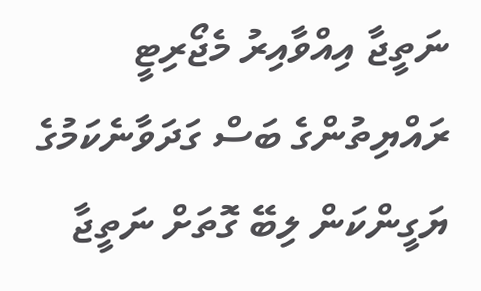ނަތީޖާ އިއްވާއިރު މެޖޯރިޓީ ރައްޔިތުންގެ ބަސް ގަދަވާނެކަމުގެ ޔަގީންކަން ލިބޭ ގޮތަށް ނަތީޖާ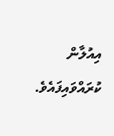އިއުލާން ކުރައްވައިފައެވެ.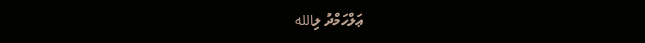ޢަލްހަމްދު ލިالله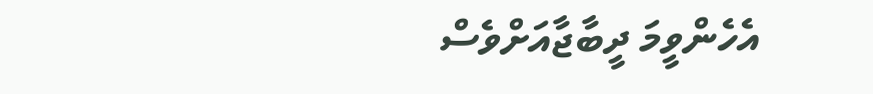އެހެންވީމަ ދީބާޖާއަށްވެސް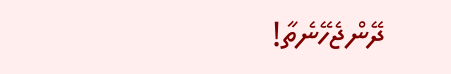ދޭންޖެހޭނެތާ!